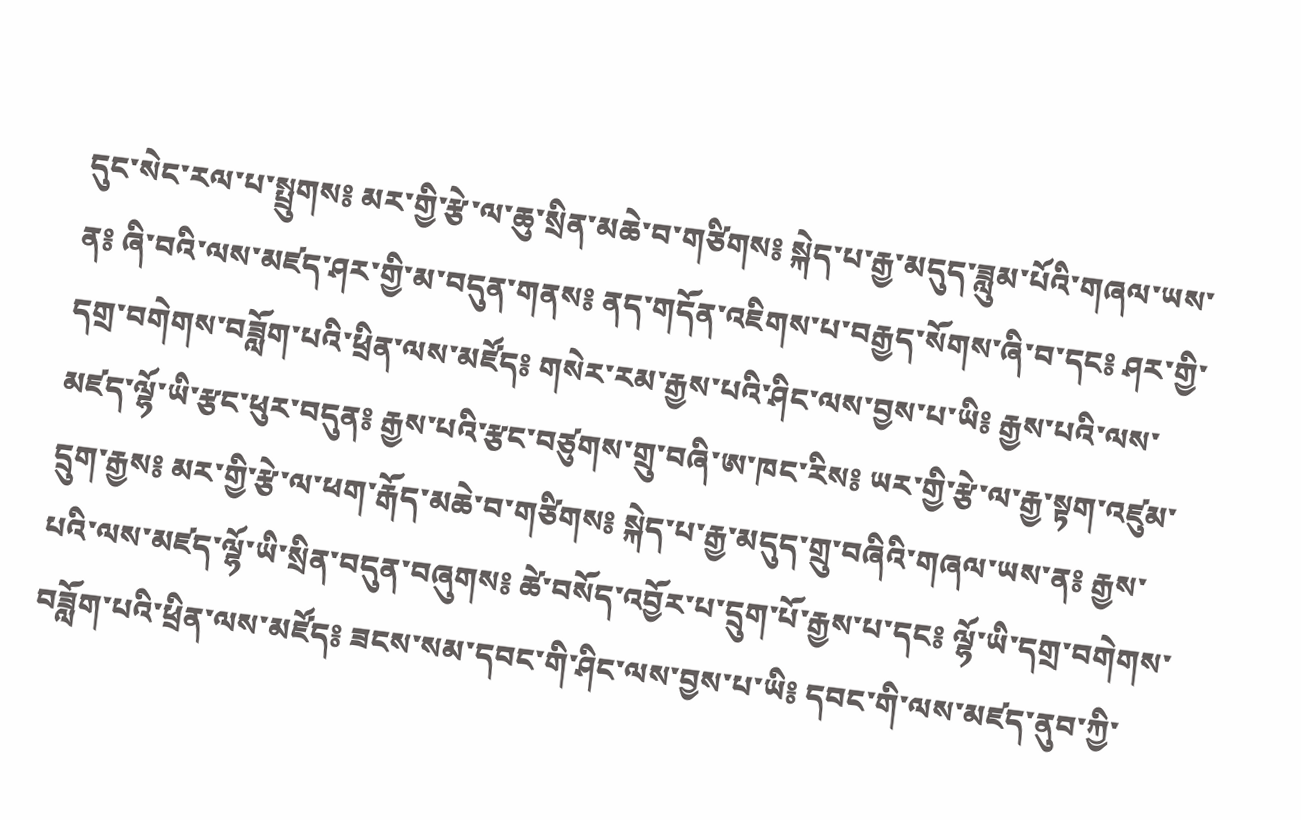དུང་སེང་རལ་པ་སྤྲུགས༔ མར་གྱི་རྩེ་ལ་ཆུ་སྲིན་མཆེ་བ་གཙིགས༔ སྐེད་པ་རྒྱ་མདུད་ཟླུམ་པོའི་གཞལ་ཡས་ན༔ ཞི་བའི་ལས་མཛད་ཤར་གྱི་མ་བདུན་གནས༔ ནད་གདོན་འཇིགས་པ་བརྒྱད་སོགས་ཞི་བ་དང༔ ཤར་གྱི་དགྲ་བགེགས་བཟློག་པའི་ཕྲིན་ལས་མཛོད༔ གསེར་རམ་རྒྱས་པའི་ཤིང་ལས་བྱས་པ་ཡི༔ རྒྱས་པའི་ལས་མཛད་ལྷོ་ཡི་རྩང་ཕུར་བདུན༔ རྒྱས་པའི་རྩང་བཙུགས་གྲུ་བཞི་ཨ་ཁང་རིས༔ ཡར་གྱི་རྩེ་ལ་རྒྱ་སྟག་འཛུམ་དྲུག་རྒྱས༔ མར་གྱི་རྩེ་ལ་ཕག་རྒོད་མཆེ་བ་གཙིགས༔ སྐེད་པ་རྒྱ་མདུད་གྲུ་བཞིའི་གཞལ་ཡས་ན༔ རྒྱས་པའི་ལས་མཛད་ལྷོ་ཡི་སྲིན་བདུན་བཞུགས༔ ཚེ་བསོད་འབྱོར་པ་དྲུག་པོ་རྒྱས་པ་དང༔ ལྷོ་ཡི་དགྲ་བགེགས་བཟློག་པའི་ཕྲིན་ལས་མཛོད༔ ཟངས་སམ་དབང་གི་ཤིང་ལས་བྱས་པ་ཡི༔ དབང་གི་ལས་མཛད་ནུབ་ཀྱི་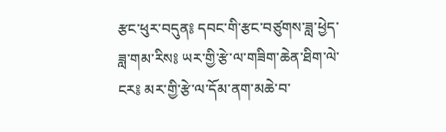རྩང་ཕུར་བདུན༔ དབང་གི་རྩང་བཙུགས་ཟླ་ཕྱེད་ཟླ་གམ་རིས༔ ཡར་གྱི་རྩེ་ལ་གཟིག་ཆེན་ཐིག་ལེ་ངར༔ མར་གྱི་རྩེ་ལ་དོམ་ནག་མཆེ་བ་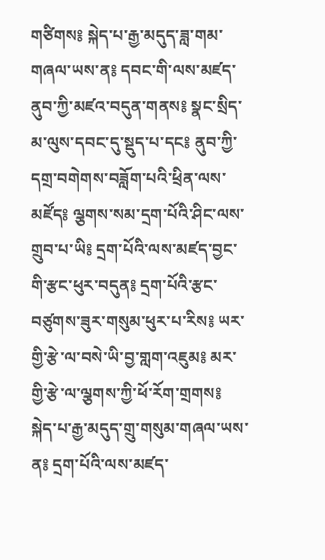གཙིགས༔ སྐེད་པ་རྒྱ་མདུད་ཟླ་གམ་གཞལ་ཡས་ན༔ དབང་གི་ལས་མཛད་ནུབ་ཀྱི་མཛའ་བདུན་གནས༔ སྣང་སྲིད་མ་ལུས་དབང་དུ་སྡུད་པ་དང༔ ནུབ་ཀྱི་དགྲ་བགེགས་བཟློག་པའི་ཕྲིན་ལས་མཛོད༔ ལྕགས་སམ་དྲག་པོའི་ཤིང་ལས་གྲུབ་པ་ཡི༔ དྲག་པོའི་ལས་མཛད་བྱང་གི་རྩང་ཕུར་བདུན༔ དྲག་པོའི་རྩང་བཙུགས་ཟུར་གསུམ་ཕུར་པ་རིས༔ ཡར་གྱི་རྩེ་ལ་བསེ་ཡི་བྱ་གླག་འཇུམ༔ མར་གྱི་རྩེ་ལ་ལྕགས་ཀྱི་ཕོ་རོག་གྲགས༔ སྐེད་པ་རྒྱ་མདུད་གྲུ་གསུམ་གཞལ་ཡས་ན༔ དྲག་པོའི་ལས་མཛད་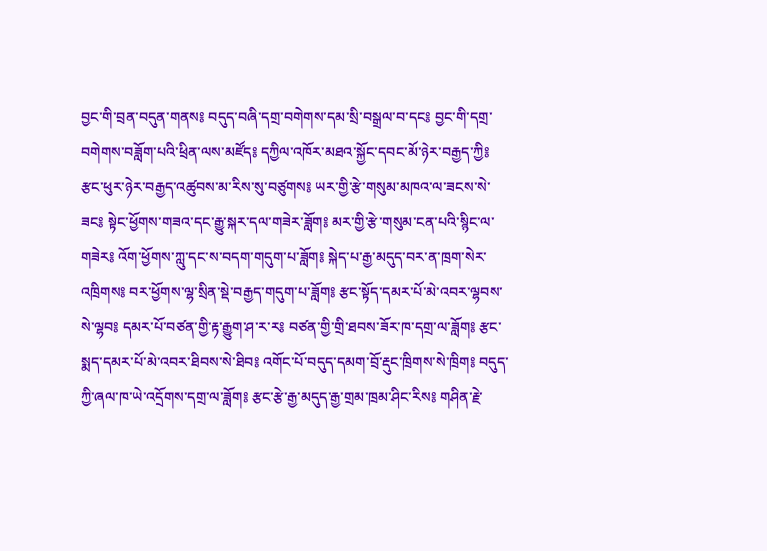བྱང་གི་བྲན་བདུན་གནས༔ བདུད་བཞི་དགྲ་བགེགས་དམ་སྲི་བསྒྲལ་བ་དང༔ བྱང་གི་དགྲ་བགེགས་བཟློག་པའི་ཕྲིན་ལས་མཛོད༔ དཀྱིལ་འཁོར་མཐའ་སྐྱོང་དབང་མོ་ཉེར་བརྒྱད་ཀྱི༔ རྩང་ཕུར་ཉེར་བརྒྱད་འཚུབས་མ་རིས་སུ་བཙུགས༔ ཡར་གྱི་རྩེ་གསུམ་མཁའ་ལ་ཟངས་སེ་ཟང༔ སྟེང་ཕྱོགས་གཟའ་དང་རྒྱུ་སྐར་དལ་གཟེར་ཟློག༔ མར་གྱི་རྩེ་གསུམ་ངན་པའི་སྙིང་ལ་གཟེར༔ འོག་ཕྱོགས་ཀླུ་དང་ས་བདག་གདུག་པ་ཟློག༔ སྐེད་པ་རྒྱ་མདུད་བར་ན་ཁྲག་སེར་འཁྲིགས༔ བར་ཕྱོགས་ལྷ་སྲིན་སྡེ་བརྒྱད་གདུག་པ་ཟློག༔ རྩང་སྟོད་དམར་པོ་མེ་འབར་ལྷབས་སེ་ལྷབ༔ དམར་པོ་བཙན་གྱི་རྟ་རྒྱུག་ཤ་ར་ར༔ བཙན་གྱི་གྲི་ཐབས་ཟོར་ཁ་དགྲ་ལ་ཟློག༔ རྩང་སྨད་དམར་པོ་མེ་འབར་ཐིབས་སེ་ཐིབ༔ འགོང་པོ་བདུད་དམག་བྲོ་རྡུང་ཁྲིགས་སེ་ཁྲིག༔ བདུད་ཀྱི་ཞལ་ཁ་ཡེ་འདྲོགས་དགྲ་ལ་ཟློག༔ རྩང་རྩེ་རྒྱ་མདུད་རྒྱ་གྲམ་ཁྲམ་ཤིང་རིས༔ གཤིན་རྗེ་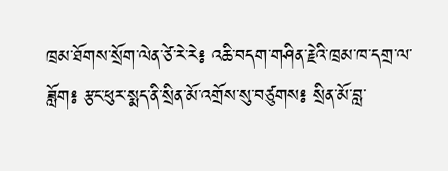ཁྲམ་ཐོགས་སྲོག་ལེན་ཙེ་རེ་རེ༔ འཆི་བདག་གཤིན་རྗེའི་ཁྲམ་ཁ་དགྲ་ལ་ཟློག༔ རྩང་ཕུར་སྨད་ནི་སྲིན་མོ་འགྲོས་སུ་བཙུགས༔ སྲིན་མོ་བླ་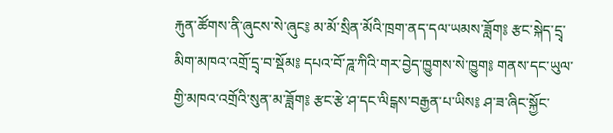རྐུན་ཚོགས་ནི་ཞུངས་སེ་ཞུང༔ མ་མོ་སྲིན་མོའི་ཁྲག་ནད་དལ་ཡམས་ཟློག༔ རྩང་སྐེད་དྲྭ་མིག་མཁའ་འགྲོ་དྲྭ་བ་སྡོམ༔ དཔའ་བོ་ཌཱ་ཀིའི་གར་བྱེད་ཁྱུགས་སེ་ཁྱུག༔ གནས་དང་ཡུལ་གྱི་མཁའ་འགྲོའི་སུན་མ་ཟློག༔ རྩང་རྩེ་ཤ་དང་ལིངྒས་བརྒྱན་པ་ཡིས༔ ཤ་ཟ་ཞིང་སྐྱོང་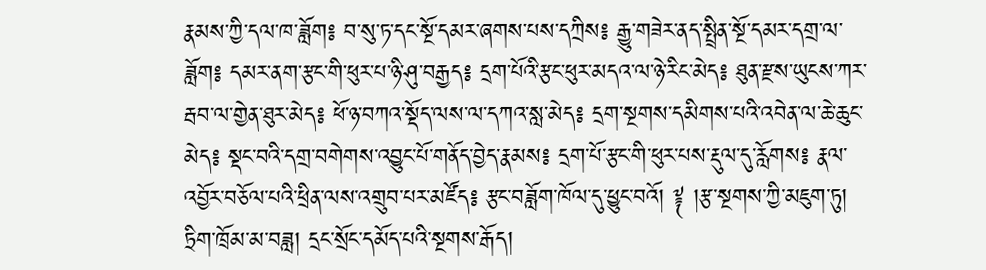རྣམས་ཀྱི་དལ་ཁ་ཟློག༔ བ་སུ་ཏ་དང་སྔོ་དམར་ཞགས་པས་དཀྲིས༔ རྒྱུ་གཟེར་ནད་སྤྲིན་སྔོ་དམར་དགྲ་ལ་ཟློག༔ དམར་ནག་རྩང་གི་ཕུར་པ་ཉི་ཤུ་བརྒྱད༔ དྲག་པོའི་རྩང་ཕུར་མདའ་ལ་ཉེ་རིང་མེད༔ ཐུན་རྫས་ཡུངས་ཀར་རྦབ་ལ་གྱེན་ཐུར་མེད༔ ཕོ་ཉ་བཀའ་སྡོད་ལས་ལ་དཀའ་སླ་མེད༔ དྲག་སྔགས་དམིགས་པའི་འབེན་ལ་ཆེ་ཆུང་མེད༔ སྡང་བའི་དགྲ་བགེགས་འབྱུང་པོ་གནོད་བྱེད་རྣམས༔ དྲག་པོ་རྩང་གི་ཕུར་པས་རྡུལ་དུ་རློགས༔ རྣལ་འབྱོར་བཅོལ་པའི་ཕྲིན་ལས་འགྲུབ་པར་མཛོད༔ རྩང་བཟློག་ཁོལ་དུ་ཕྱུང་བའོ། ༈ །རྩ་སྔགས་ཀྱི་མཇུག་ཏུ། ཏྲིག་ཁྲོམ་མ་བཟླ། དྲང་སྲོང་དམོད་པའི་སྔགས་རྒོད།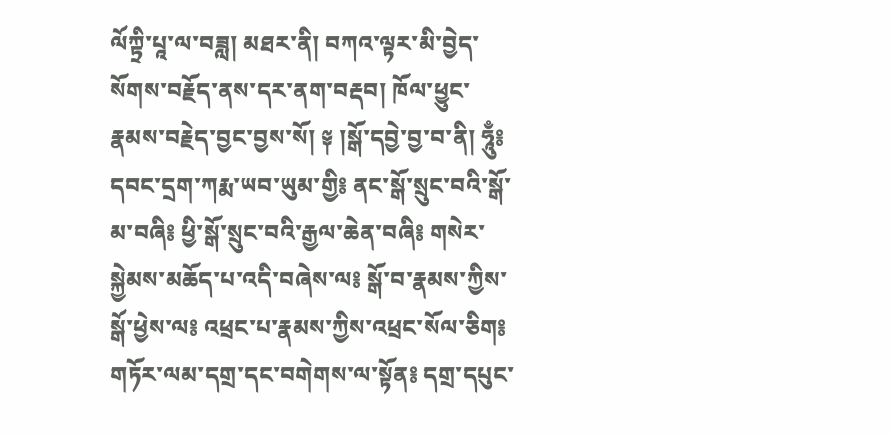ལོཀྟྲི་པཱ་ལ་བཟླ། མཐར་ནི། བཀའ་ལྟར་མི་བྱེད་སོགས་བརྗོད་ནས་དར་ནག་བརྡབ། ཁོལ་ཕྱུང་རྣམས་བརྗེད་བྱང་བྱས་སོ། ༈ །སྒོ་དབྱེ་བྱ་བ་ནི། ཧཱུྃ༔ དབང་དྲག་ཀརྨ་ཡབ་ཡུམ་གྱི༔ ནང་སྒོ་སྲུང་བའི་སྒོ་མ་བཞི༔ ཕྱི་སྒོ་སྲུང་བའི་རྒྱལ་ཆེན་བཞི༔ གསེར་སྐྱེམས་མཆོད་པ་འདི་བཞེས་ལ༔ སྒོ་བ་རྣམས་ཀྱིས་སྒོ་ཕྱེས་ལ༔ འཕྲང་པ་རྣམས་ཀྱིས་འཕྲང་སོལ་ཅིག༔ གཏོར་ལམ་དགྲ་དང་བགེགས་ལ་སྟོན༔ དགྲ་དཔུང་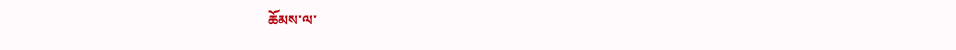ཆོམས་ལ་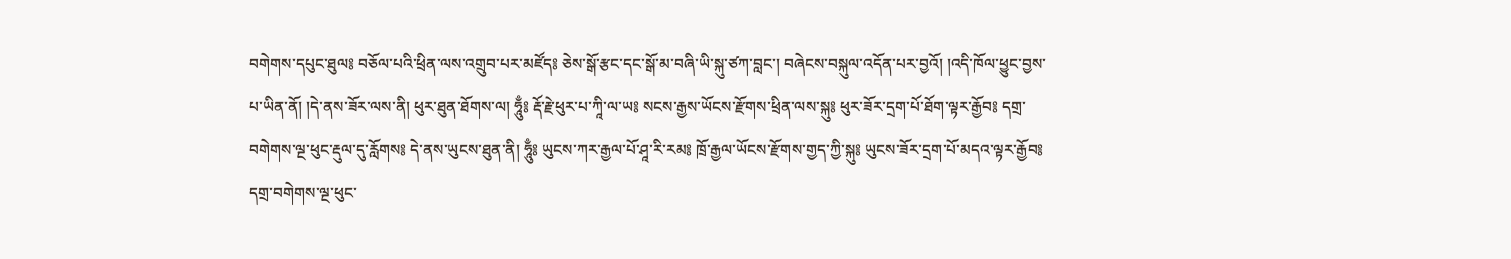བགེགས་དཔུང་ཐུལ༔ བཅོལ་པའི་ཕྲིན་ལས་འགྲུབ་པར་མཛོད༔ ཅེས་སྒོ་རྩང་དང་སྒོ་མ་བཞི་ཡི་སྐུ་ཙཀ་བླང་། བཞེངས་བསྐུལ་འདོན་པར་བྱའོ། །འདི་ཁོལ་ཕྱུང་བྱས་པ་ཡིན་ནོ། །དེ་ནས་ཟོར་ལས་ནི། ཕུར་ཐུན་ཐོགས་ལ། ཧཱུྃ༔ རྡོ་རྗེ་ཕུར་པ་ཀཱི་ལ་ཡ༔ སངས་རྒྱས་ཡོངས་རྫོགས་ཕྲིན་ལས་སྐུ༔ ཕུར་ཟོར་དྲག་པོ་ཐོག་ལྟར་རྒྱོབ༔ དགྲ་བགེགས་ལྔ་ཕུང་རྡུལ་དུ་རློགས༔ དེ་ནས་ཡུངས་ཐུན་ནི། ཧཱུྃ༔ ཡུངས་ཀར་རྒྱལ་པོ་ཤཱ་རི་རམ༔ ཁྲོ་རྒྱལ་ཡོངས་རྫོགས་གྱད་ཀྱི་སྐུ༔ ཡུངས་ཟོར་དྲག་པོ་མདའ་ལྟར་རྒྱོབ༔ དགྲ་བགེགས་ལྔ་ཕུང་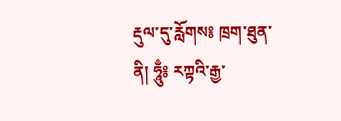རྡུལ་དུ་རློགས༔ ཁྲག་ཐུན་ནི། ཧཱུྃ༔ རཀྟའི་རྒྱ་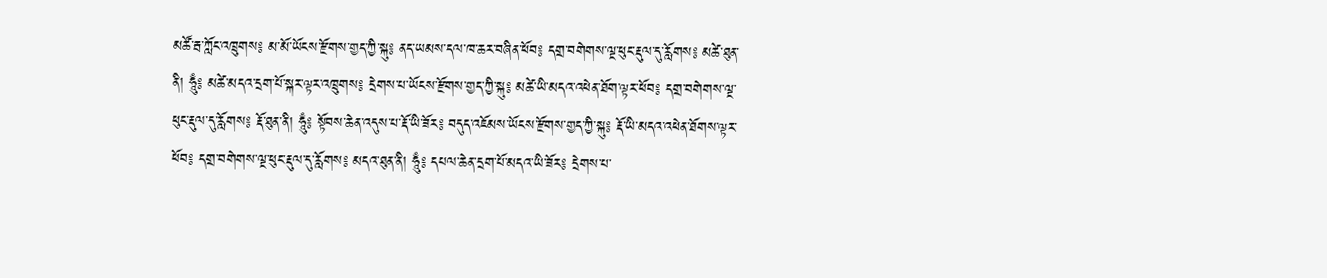མཚོ་རྦ་ཀློང་འཁྲུགས༔ མ་མོ་ཡོངས་རྫོགས་གྱད་ཀྱི་སྐུ༔ ནད་ཡམས་དལ་ཁ་ཆར་བཞིན་ཕོབ༔ དགྲ་བགེགས་ལྔ་ཕུང་རྡུལ་དུ་རློགས༔ མཚེ་ཐུན་ནི། ཧཱུྃ༔ མཚེ་མདའ་དྲག་པོ་སྐར་ལྟར་འཁྲུགས༔ དྲེགས་པ་ཡོངས་རྫོགས་གྱད་ཀྱི་སྐུ༔ མཚེ་ཡི་མདའ་འཕེན་ཐོག་ལྟར་ཕོབ༔ དགྲ་བགེགས་ལྔ་ཕུང་རྡུལ་དུ་རློགས༔ རྡོ་ཐུན་ནི། ཧཱུྃ༔ སྟོབས་ཆེན་འདུས་པ་རྡོ་ཡི་ཟོར༔ བདུད་འཇོམས་ཡོངས་རྫོགས་གྱད་ཀྱི་སྐུ༔ རྡོ་ཡི་མདའ་འཕེན་ཐོགས་ལྟར་ཕོབ༔ དགྲ་བགེགས་ལྔ་ཕུང་རྡུལ་དུ་རློགས༔ མདའ་ཐུན་ནི། ཧཱུྃ༔ དཔལ་ཆེན་དྲག་པོ་མདའ་ཡི་ཟོར༔ དྲེགས་པ་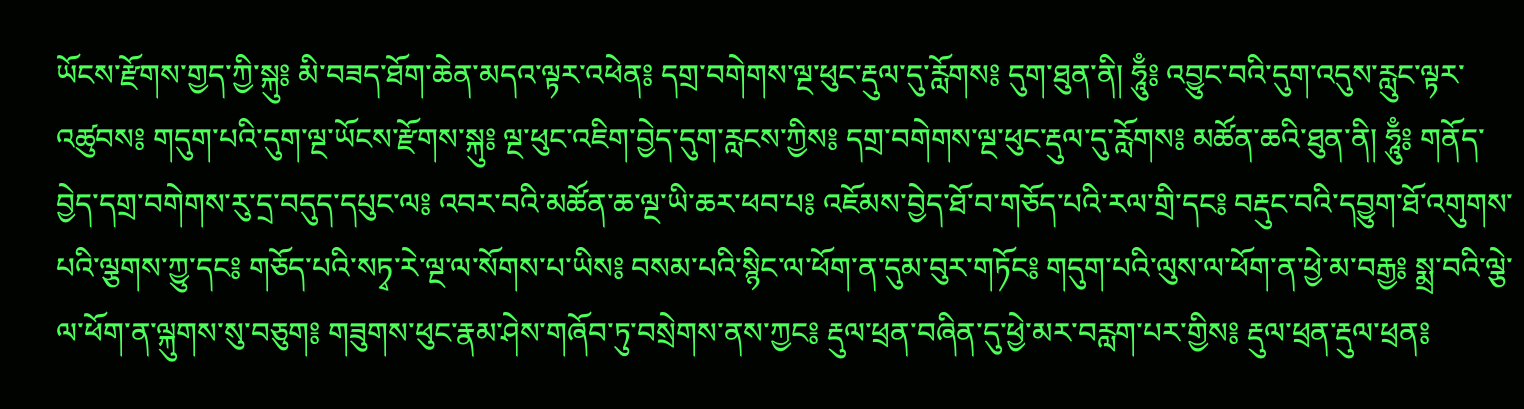ཡོངས་རྫོགས་གྱད་ཀྱི་སྐུ༔ མི་བཟད་ཐོག་ཆེན་མདའ་ལྟར་འཕེན༔ དགྲ་བགེགས་ལྔ་ཕུང་རྡུལ་དུ་རློགས༔ དུག་ཐུན་ནི། ཧཱུྃ༔ འབྱུང་བའི་དུག་འདུས་རླུང་ལྟར་འཚུབས༔ གདུག་པའི་དུག་ལྔ་ཡོངས་རྫོགས་སྐུ༔ ལྔ་ཕུང་འཇིག་བྱེད་དུག་རླངས་ཀྱིས༔ དགྲ་བགེགས་ལྔ་ཕུང་རྡུལ་དུ་རློགས༔ མཚོན་ཆའི་ཐུན་ནི། ཧཱུྃ༔ གནོད་བྱེད་དགྲ་བགེགས་རུ་དྲ་བདུད་དཔུང་ལ༔ འབར་བའི་མཚོན་ཆ་ལྔ་ཡི་ཆར་ཕབ་པ༔ འཇོམས་བྱེད་ཐོ་བ་གཅོད་པའི་རལ་གྲི་དང༔ བརྡུང་བའི་དབྱུག་ཐོ་འགུགས་པའི་ལྕགས་ཀྱུ་དང༔ གཅོད་པའི་སཏྭ་རེ་ལྔ་ལ་སོགས་པ་ཡིས༔ བསམ་པའི་སྙིང་ལ་ཕོག་ན་དུམ་བུར་གཏོང༔ གདུག་པའི་ལུས་ལ་ཕོག་ན་ཕྱེ་མ་བརྒྱ༔ སྨྲ་བའི་ལྕེ་ལ་ཕོག་ན་ལྐུགས་སུ་བཅུག༔ གཟུགས་ཕུང་རྣམ་ཤེས་གཞོབ་ཏུ་བསྲེགས་ནས་ཀྱང༔ རྡུལ་ཕྲན་བཞིན་དུ་ཕྱེ་མར་བརླག་པར་གྱིས༔ རྡུལ་ཕྲན་རྡུལ་ཕྲན༔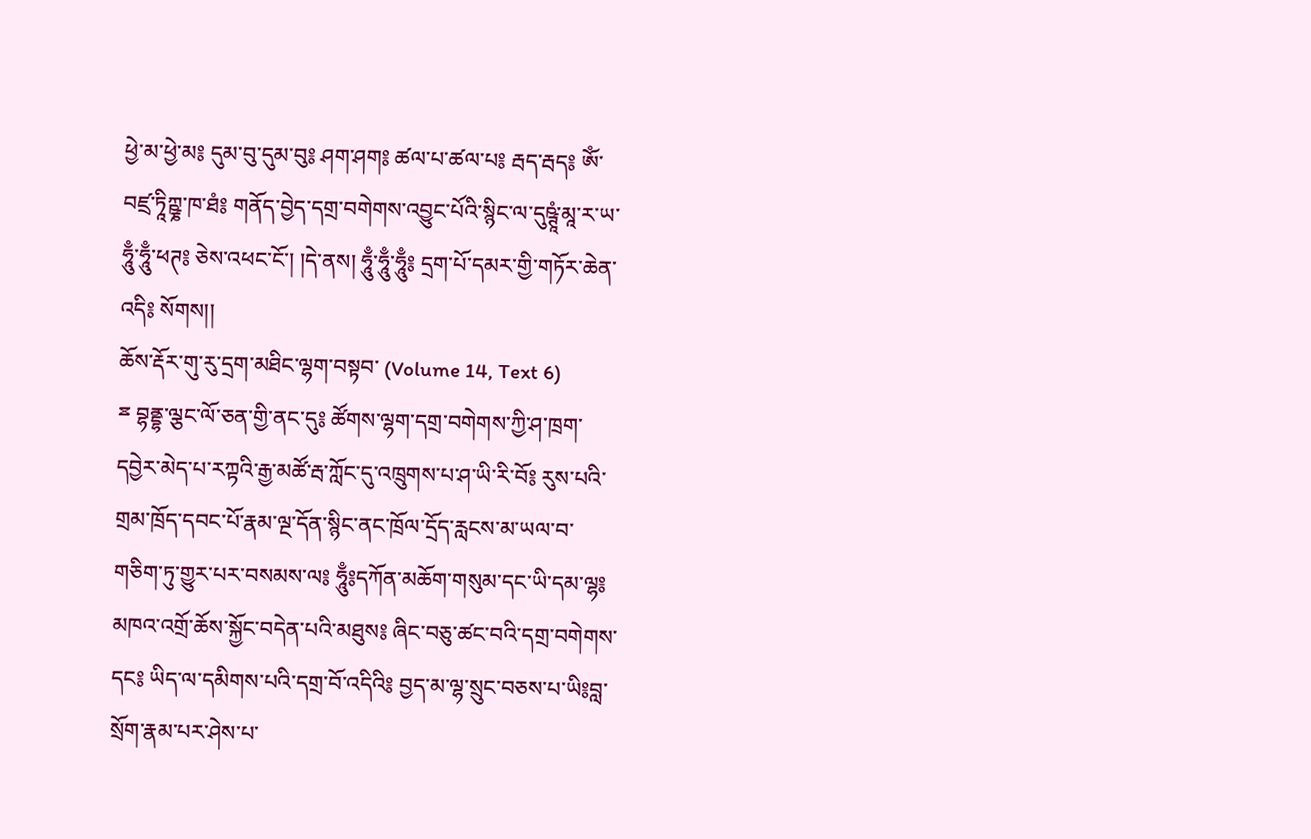ཕྱེ་མ་ཕྱེ་མ༔ དུམ་བུ་དུམ་བུ༔ ཤག་ཤག༔ ཚལ་པ་ཚལ་པ༔ རྦད་རྦད༔ ཨོཾ་བཛྲ་ཏཱིཀྵྞ་ཁ་ཐཾ༔ གནོད་བྱེད་དགྲ་བགེགས་འབྱུང་པོའི་སྙིང་ལ་དུཥྚཱཾ་མཱ་ར་ཡ་ཧཱུྃ་ཧཱུྃ་ཕཊ༔ ཅེས་འཕང་ངོ་། །དེ་ནས། ཧཱུྃ་ཧཱུྃ་ཧཱུྃ༔ དྲག་པོ་དམར་གྱི་གཏོར་ཆེན་འདི༔ སོགས།།
ཆོས་རྡོར་གུ་རུ་དྲག་མཐིང་ལྷག་བསྟབ་ (Volume 14, Text 6)
ྈ བྷནྡྷ་ལྕང་ལོ་ཅན་གྱི་ནང་དུ༔ ཚོགས་ལྷག་དགྲ་བགེགས་ཀྱི་ཤ་ཁྲག་དབྱེར་མེད་པ་རཀྟའི་རྒྱ་མཚོ་རྦ་ཀློང་དུ་འཁྲུགས་པ་ཤ་ཡི་རི་བོ༔ རུས་པའི་གྲམ་ཁྲོད་དབང་པོ་རྣམ་ལྔ་དོན་སྙིང་ནང་ཁྲོལ་དྲོད་རླངས་མ་ཡལ་བ་གཅིག་ཏུ་གྱུར་པར་བསམས་ལ༔ ཧཱུྃ༔དཀོན་མཆོག་གསུམ་དང་ཡི་དམ་ལྷ༔ མཁའ་འགྲོ་ཆོས་སྐྱོང་བདེན་པའི་མཐུས༔ ཞིང་བཅུ་ཚང་བའི་དགྲ་བགེགས་དང༔ ཡིད་ལ་དམིགས་པའི་དགྲ་བོ་འདིའི༔ བྱད་མ་ལྷ་སྲུང་བཅས་པ་ཡི༔བླ་སྲོག་རྣམ་པར་ཤེས་པ་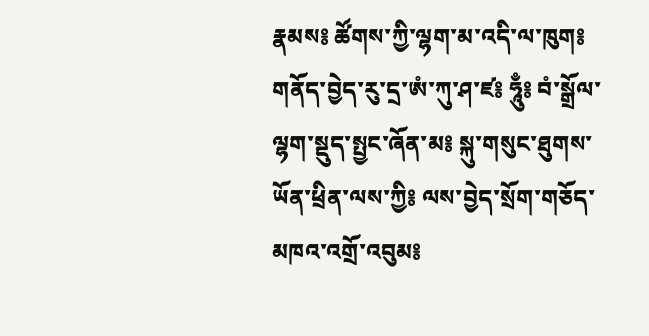རྣམས༔ ཚོགས་ཀྱི་ལྷག་མ་འདི་ལ་ཁུག༔ གནོད་བྱེད་རུ་དྲ་ཨཾ་ཀུ་ཤ་ཛ༔ ཧཱུྃ༔ བཾ་སྒྲོལ་ལྷག་སྡུད་སྤྱང་ཞོན་མ༔ སྐུ་གསུང་ཐུགས་ཡོན་ཕྲིན་ལས་ཀྱི༔ ལས་བྱེད་སྲོག་གཅོད་མཁའ་འགྲོ་འབུམ༔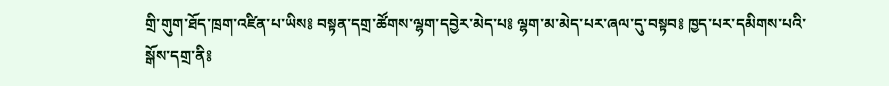གྲི་གུག་ཐོད་ཁྲག་འཛིན་པ་ཡིས༔ བསྟན་དགྲ་ཚོགས་ལྷག་དབྱེར་མེད་པ༔ ལྷག་མ་མེད་པར་ཞལ་དུ་བསྟབ༔ ཁྱད་པར་དམིགས་པའི་སྒོས་དགྲ་ནི༔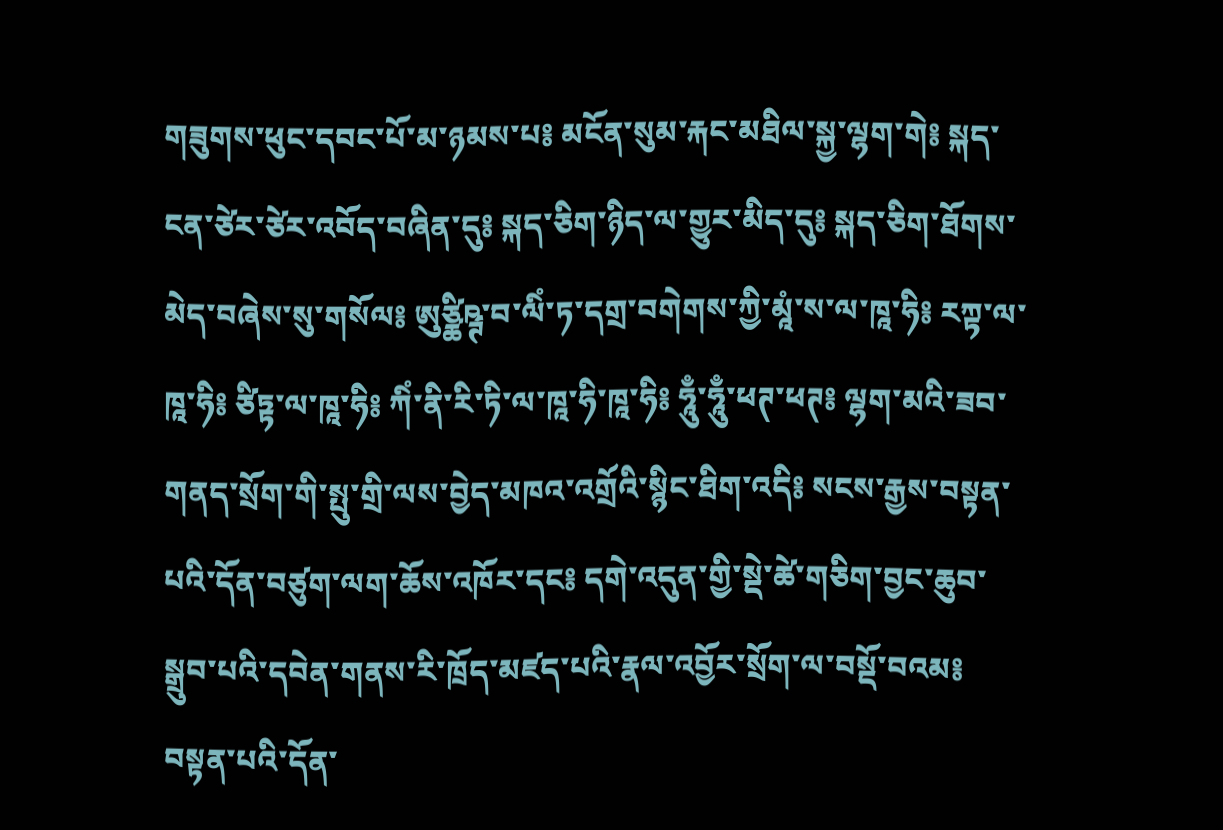གཟུགས་ཕུང་དབང་པོ་མ་ཉམས་པ༔ མངོན་སུམ་རྐང་མཐིལ་སྐྱ་ལྷག་གེ༔ སྐད་ངན་ཙེར་ཙེར་འབོད་བཞིན་དུ༔ སྐད་ཅིག་ཉིད་ལ་གྱུར་མིད་དུ༔ སྐད་ཅིག་ཐོགས་མེད་བཞེས་སུ་གསོལ༔ ཨུཙྪིཥྚ་བ་ལིཾ་ཏ་དགྲ་བགེགས་ཀྱི་མཱཾ་ས་ལ་ཁཱ་ཧི༔ རཀྟ་ལ་ཁཱ་ཧི༔ ཙིཏྟ་ལ་ཁཱ་ཧི༔ ཀིཾ་ནི་རི་ཏི་ལ་ཁཱ་ཧི་ཁཱ་ཧི༔ ཧཱུྃ་ཧཱུྃ་ཕཊ་ཕཊ༔ ལྷག་མའི་ཟབ་གནད་སྲོག་གི་སྤུ་གྲི་ལས་བྱེད་མཁའ་འགྲོའི་སྙིང་ཐིག་འདི༔ སངས་རྒྱས་བསྟན་པའི་དོན་བཙུག་ལག་ཆོས་འཁོར་དང༔ དགེ་འདུན་གྱི་སྡེ་ཚེ་གཅིག་བྱང་ཆུབ་སྒྲུབ་པའི་དབེན་གནས་རི་ཁྲོད་མཛད་པའི་རྣལ་འབྱོར་སྲོག་ལ་བསྡོ་བའམ༔ བསྟན་པའི་དོན་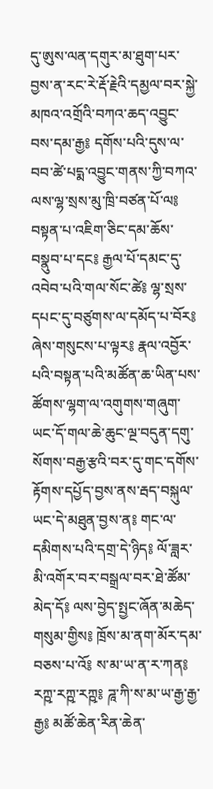དུ་ཨུས་ལན་དགུར་མ་ཐུག་པར་བྱས་ན་རང་རེ་རྡོ་རྗེའི་དམྱལ་བར་སྐྱེ་མཁའ་འགྲོའི་བཀའ་ཆད་འབྱུང་བས་དམ་རྒྱ༔ དགོས་པའི་དུས་ལ་བབ་ཚེ་པདྨ་འབྱུང་གནས་ཀྱི་བཀའ་ལས་ལྷ་སྲས་མུ་ཁྲི་བཙན་པོ་ལ༔ བསྟན་པ་འཇིག་ཅིང་དམ་ཆོས་བསྣུབ་པ་དང༔ རྒྱལ་པོ་དམང་དུ་འབེབ་པའི་གལ་སོང་ཚེ༔ ལྷ་སྲས་དཔང་དུ་བཙུགས་ལ་དམོད་པ་བོར༔ ཞེས་གསུངས་པ་ལྟར༔ རྣལ་འབྱོར་པའི་བསྟན་པའི་མཚོན་ཆ་ཡིན་པས་ཚོགས་ལྷག་ལ་འགུགས་གཞུག་ཡང་དོ་གལ་ཆེ་ཆུང་ལྔ་བདུན་དགུ་སོགས་བརྒྱ་རྩའི་བར་དུ་གང་དགོས་རྟོགས་དཔྱོད་བྱས་ནས་རྦད་བསྐུལ་ཡང་དེ་མཐུན་བྱས་ན༔ གང་ལ་དམིགས་པའི་དགྲ་དེ་ཉིད༔ ལོ་ཟླར་མི་འགོར་བར་བསྒྲལ་བར་ཐེ་ཚོམ་མེད་དོ༔ ལས་བྱེད་སྤྱང་ཞོན་མཆེད་གསུམ་གྱིས༔ ཁྲོས་མ་ནག་མོར་དམ་བཅས་པ་འོ༔ ས་མ་ཡ་ན་ར་ཀན༔ རཀྵ་རཀྵ་རཀྵ༔ ཌཱ་ཀི་ས་མ་ཡ་རྒྱ་རྒྱ་རྒྱ༔ མཚོ་ཆེན་རིན་ཆེན་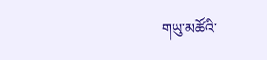གཡུ་མཚོའི་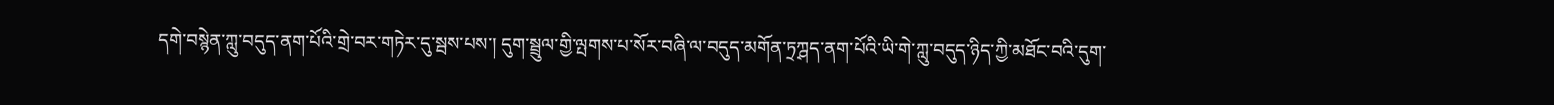དགེ་བསྙེན་ཀླུ་བདུད་ནག་པོའི་གྲེ་བར་གཏེར་དུ་སྦས་པས་། དུག་སྦྲུལ་གྱི་ལྤགས་པ་སོར་བཞི་ལ་བདུད་མགོན་ཏྲཀྴད་ནག་པོའི་ཡི་གེ་ཀླུ་བདུད་ཉིད་ཀྱི་མཐོང་བའི་དུག་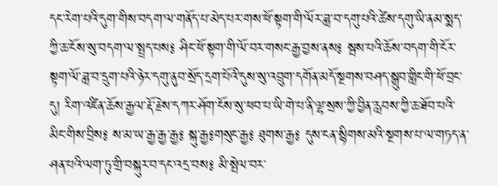དང་རེག་པའི་དུག་གིས་བདག་ལ་གནོད་པ་མེད་པར་གས་ཕོ་སྟག་གི་ལོར་ཟླ་བ་དགུ་པའི་ཚེས་དགུ་ཡི་ནམ་སྨད་ཀྱི་ཆ་ངོས་སུ་བདག་ལ་སྤྲད་པས༔ ཤིང་ཕོ་སྟག་གི་ལོ་བར་གསང་རྒྱ་བྱས་ནས༔ སྦས་པའི་ཆོས་བདག་གི་ངོར་སྟག་ལོ་ཟླ་བ་དྲུག་པའི་ཉེར་དགུ་ནུབ་སྲོད་དྲག་པོའི་དུས་སུ་འབྲུག་དགོན་མདོ་སྔགས་བཤད་སྒྲུབ་གླིང་གི་ཕོ་བྲང་དུ། རིག་འཛིན་ཆོས་རྒྱལ་རྡོ་རྗེས་དཀར་ཤོག་ངོས་སུ་ཕབ་པ་ཡི་གེ་པ་ནི་ལྷ་སྲས་ཀྱི་བྱིན་རླབས་ཀྱི་ཆ་ཐོབ་པའི་མིང་གིས་བྲིས༔ ས་མ་ཡ་རྒྱ་རྒྱ་རྒྱ༔ སྐུ་རྒྱ༔གསུང་རྒྱ༔ ཐུགས་རྒྱ༔ དུས་ངན་སྙིགས་མའི་སྔགས་པ་ལ་གཏད་ན་ཤན་པའི་ལག་ཏུ་གྲི་བསྐུར་བ་དང་འདྲ་བས༔ མི་སྤེལ་བར་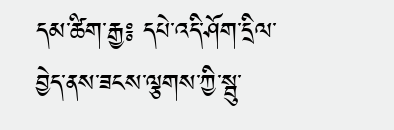དམ་ཚིག་རྒྱ༔ དཔེ་འདི་ཤོག་དྲིལ་བྱེད་ནས་ཟངས་ལྕགས་ཀྱི་སྦུ་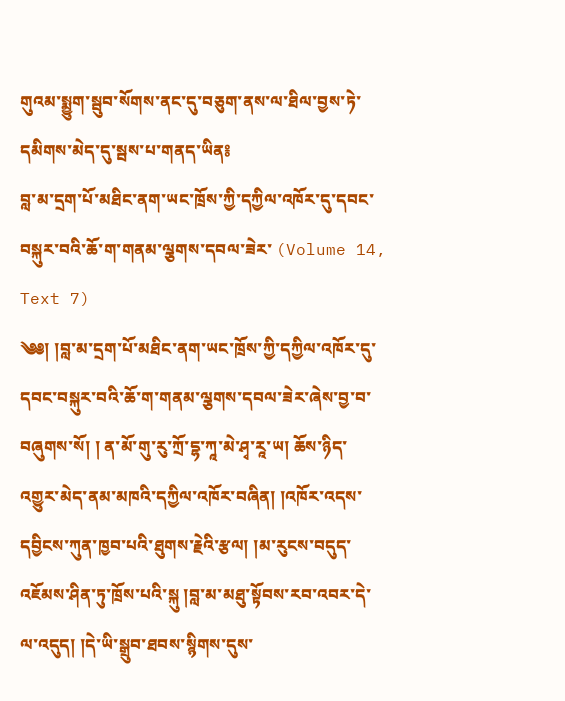གུའམ་སྨྱུག་སྦུབ་སོགས་ནང་དུ་བཅུག་ནས་ལ་ཐིལ་བྱས་ཏེ་དམིགས་མེད་དུ་སྦས་པ་གནད་ཡིན༔
བླ་མ་དྲག་པོ་མཐིང་ནག་ཡང་ཁྲོས་ཀྱི་དཀྱིལ་འཁོར་དུ་དབང་བསྐུར་བའི་ཆོ་ག་གནམ་ལྕགས་དབལ་ཟེར་ (Volume 14, Text 7)
༄༅། །བླ་མ་དྲག་པོ་མཐིང་ནག་ཡང་ཁྲོས་ཀྱི་དཀྱིལ་འཁོར་དུ་དབང་བསྐུར་བའི་ཆོ་ག་གནམ་ལྕགས་དབལ་ཟེར་ཞེས་བྱ་བ་བཞུགས་སོ། ། ན་མོ་གུ་རུ་ཀྲོ་དྷ་ཀཱ་མེ་ཤྭ་རཱ་ཡ། ཆོས་ཉིད་འགྱུར་མེད་ནམ་མཁའི་དཀྱིལ་འཁོར་བཞིན། །འཁོར་འདས་དབྱིངས་ཀུན་ཁྱབ་པའི་ཐུགས་རྗེའི་རྩལ། །མ་རུངས་བདུད་འཇོམས་ཤིན་ཏུ་ཁྲོས་པའི་སྐུ །བླ་མ་མཐུ་སྟོབས་རབ་འབར་དེ་ལ་འདུད། །དེ་ཡི་སྒྲུབ་ཐབས་སྙིགས་དུས་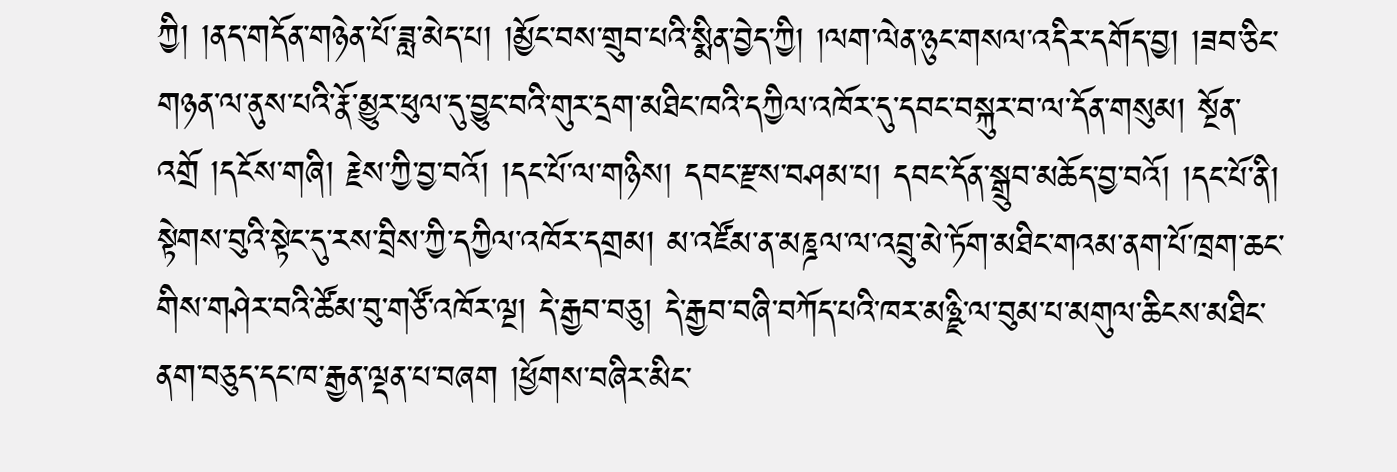ཀྱི། །ནད་གདོན་གཉེན་པོ་ཟླ་མེད་པ། །མྱོང་བས་གྲུབ་པའི་སྨིན་བྱེད་ཀྱི། །ལག་ལེན་ཉུང་གསལ་འདིར་དགོད་བྱ། །ཟབ་ཅིང་གཉན་ལ་ནུས་པའི་རྣོ་མྱུར་ཕུལ་དུ་བྱུང་བའི་གུར་དྲག་མཐིང་ཁའི་དཀྱིལ་འཁོར་དུ་དབང་བསྐུར་བ་ལ་དོན་གསུམ། སྔོན་འགྲོ །དངོས་གཞི། རྗེས་ཀྱི་བྱ་བའོ། །དང་པོ་ལ་གཉིས། དབང་རྫས་བཤམ་པ། དབང་དོན་སྒྲུབ་མཆོད་བྱ་བའོ། །དང་པོ་ནི། སྟེགས་བུའི་སྟེང་དུ་རས་བྲིས་ཀྱི་དཀྱིལ་འཁོར་དགྲམ། མ་འཛོམ་ན་མཎྜལ་ལ་འབྲུ་མེ་ཏོག་མཐིང་གའམ་ནག་པོ་ཁྲག་ཆང་གིས་གཤེར་བའི་ཚོམ་བུ་གཙོ་འཁོར་ལྔ། དེ་རྒྱབ་བཅུ། དེ་རྒྱབ་བཞི་བཀོད་པའི་ཁར་མཉྫི་ལ་བུམ་པ་མགུལ་ཆིངས་མཐིང་ནག་བཅུད་དང་ཁ་རྒྱན་ལྡན་པ་བཞག །ཕྱོགས་བཞིར་མིང་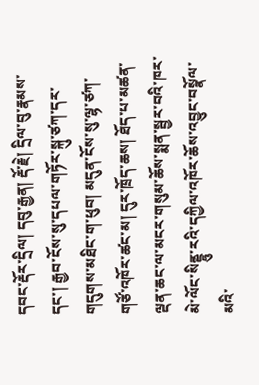དབང་རྡོར་དྲིལ། དབུ་རྒྱན། རྡོ་རྗེ། དྲིལ་བུ་རྣམས་དང་། རྒྱབ་ངོས་སུ་དཔལ་གཏོར་སྐུ་ཙཀ་དར་གདུགས་མཐིང་ག་ཕུབ། མདུན་ངོས་སུ་ལྷ་ཙཀ་གཙོ་འཁོར་ཚང་མ། དུར་ཁྲོད་ཆས། ཐོད་པ་མཚན་ལྡན་ཆང་ལ་མངར་གསུམ་ཆོས་སྨན་སྦྱར་བའི་ཁར་མེ་ལོང་སིནྡྷུ་རའི་དཀྱིལ་འཁོར་ཆོས་འབྱུང་བསྣོལ་མའི་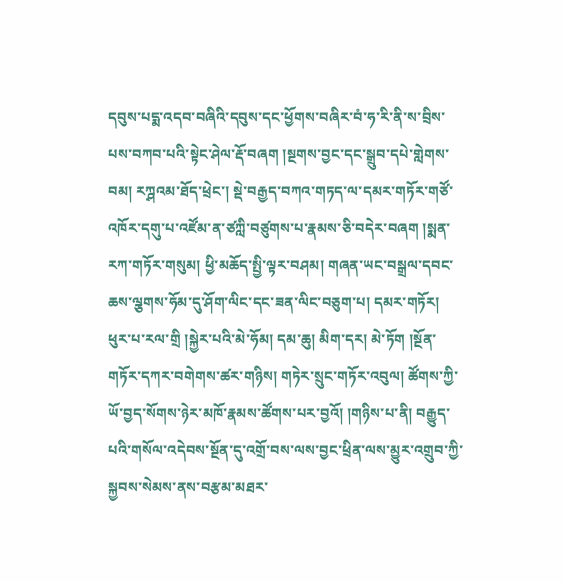དབུས་པདྨ་འདབ་བཞིའི་དབུས་དང་ཕྱོགས་བཞིར་བཾ་ཧ་རི་ནི་ས་བྲིས་པས་བཀབ་པའི་སྟེང་ཤེལ་རྡོ་བཞག །སྔགས་བྱང་དང་སྒྲུབ་དཔེ་གླེགས་བམ། རཀྴའམ་ཐོད་ཕྲེང་། སྡེ་བརྒྱད་བཀའ་གཏད་ལ་དམར་གཏོར་གཙོ་འཁོར་དགུ་པ་འཛོམ་ན་ཙཀླི་བཙུགས་པ་རྣམས་ཅི་བདེར་བཞག །སྨན་རཀ་གཏོར་གསུམ། ཕྱི་མཆོད་སྤྱི་ལྟར་བཤམ། གཞན་ཡང་བསྒྲལ་དབང་ཆས་ལྕགས་ཧོམ་དུ་ཤོག་ལིང་དང་ཟན་ལིང་བཅུག་པ། དམར་གཏོར། ཕུར་པ་རལ་གྲི །སྐྱེར་པའི་མེ་ཧོམ། དམ་ཆུ། མིག་དར། མེ་ཏོག །སྔོན་གཏོར་དཀར་བགེགས་ཚར་གཉིས། གཏེར་སྲུང་གཏོར་འབུལ། ཚོགས་ཀྱི་ཡོ་བྱད་སོགས་ཉེར་མཁོ་རྣམས་ཚོགས་པར་བྱའོ། །གཉིས་པ་ནི། བརྒྱུད་པའི་གསོལ་འདེབས་སྔོན་དུ་འགྲོ་བས་ལས་བྱང་ཕྲིན་ལས་མྱུར་འགྲུབ་ཀྱི་སྐྱབས་སེམས་ནས་བརྩམ་མཐར་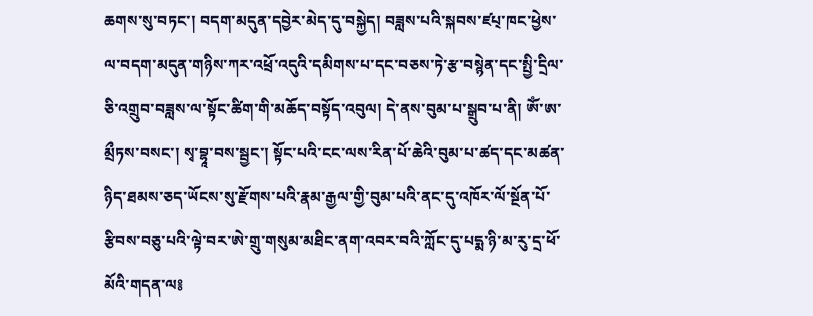ཆགས་སུ་བཏང་། བདག་མདུན་དབྱེར་མེད་དུ་བསྐྱེད། བཟླས་པའི་སྐབས་ཛཔ྄་ཁང་ཕྱེས་ལ་བདག་མདུན་གཉིས་ཀར་འཕྲོ་འདུའི་དམིགས་པ་དང་བཅས་ཏེ་རྩ་བསྙེན་དང་སྤྱི་དྲིལ་ཅི་འགྲུབ་བཟླས་ལ་སྟོང་ཚིག་གི་མཆོད་བསྟོད་འབུལ། དེ་ནས་བུམ་པ་སྒྲུབ་པ་ནི། ཨོཾ་ཨ་མྲྀཏས་བསང་། སྭ་བྷཱ་བས་སྦྱང་། སྟོང་པའི་ངང་ལས་རིན་པོ་ཆེའི་བུམ་པ་ཚད་དང་མཚན་ཉིད་ཐམས་ཅད་ཡོངས་སུ་རྫོགས་པའི་རྣམ་རྒྱལ་གྱི་བུམ་པའི་ནང་དུ་འཁོར་ལོ་སྔོན་པོ་རྩིབས་བཅུ་པའི་ལྟེ་བར་ཨེ་གྲུ་གསུམ་མཐིང་ནག་འབར་བའི་ཀློང་དུ་པདྨ་ཉི་མ་རུ་དྲ་ཕོ་མོའི་གདན་ལ༔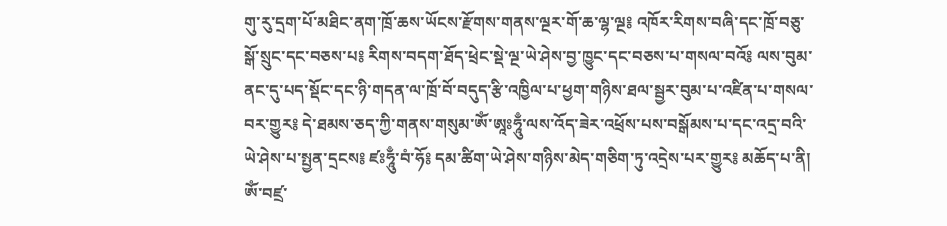གུ་རུ་དྲག་པོ་མཐིང་ནག་ཁྲོ་ཆས་ཡོངས་རྫོགས་གནས་ལྔར་གོ་ཆ་ལྷ་ལྔ༔ འཁོར་རིགས་བཞི་དང་ཁྲོ་བཅུ་སྒོ་སྲུང་དང་བཅས་པ༔ རིགས་བདག་ཐོད་ཕྲེང་སྡེ་ལྔ་ཡེ་ཤེས་བྱ་ཁྱུང་དང་བཅས་པ་གསལ་བའོ༔ ལས་བུམ་ནང་དུ་པད་སྡོང་དང་ཉི་གདན་ལ་ཁྲོ་བོ་བདུད་རྩི་འཁྱིལ་པ་ཕྱག་གཉིས་ཐལ་སྦྱར་བུམ་པ་འཛིན་པ་གསལ་བར་གྱུར༔ དེ་ཐམས་ཅད་ཀྱི་གནས་གསུམ་ཨོཾ་ཨཱཿཧཱུྃ་ལས་འོད་ཟེར་འཕྲོས་པས་བསྒོམས་པ་དང་འདྲ་བའི་ཡེ་ཤེས་པ་སྤྱན་དྲངས༔ ཛཿཧཱུྃ་བཾ་ཧོ༔ དམ་ཚིག་ཡེ་ཤེས་གཉིས་མེད་གཅིག་ཏུ་འདྲེས་པར་གྱུར༔ མཆོད་པ་ནི། ཨོཾ་བཛྲ་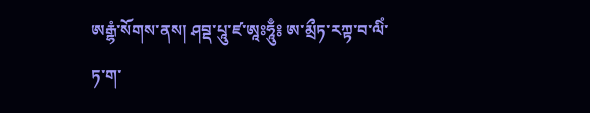ཨརྒྷཾ་སོགས་ནས། ཤབྡ་པཱུ་ཛ་ཨཱཿཧཱུྃ༔ ཨ་མྲྀཏ་རཀྟ་བ་ལིཾ་ཏ་ག་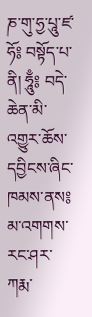ཎ་གུ་ཧྱ་པཱུ་ཛ་ཧོ༔ བསྟོད་པ་ནི། ཧཱུྃ༔ བདེ་ཆེན་མི་འགྱུར་ཆོས་དབྱིངས་ཞིང་ཁམས་ནས༔ མ་འགགས་རང་ཤར་ཀརྨ་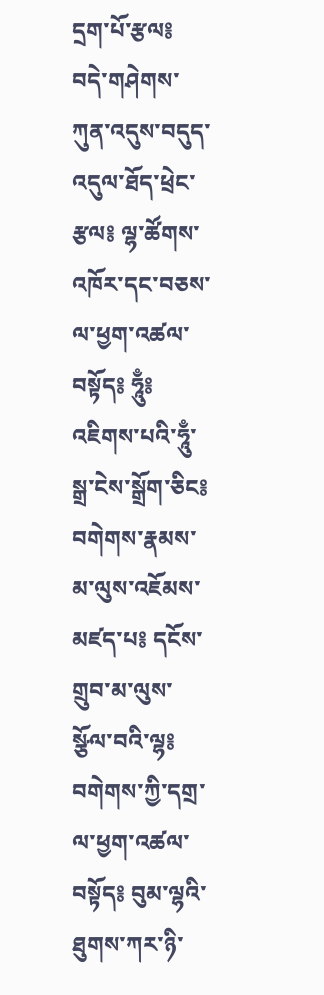དྲག་པོ་རྩལ༔ བདེ་གཤེགས་ཀུན་འདུས་བདུད་འདུལ་ཐོད་ཕྲེང་རྩལ༔ ལྷ་ཚོགས་འཁོར་དང་བཅས་ལ་ཕྱག་འཚལ་བསྟོད༔ ཧཱུྃ༔ འཇིགས་པའི་ཧཱུྃ་སྒྲ་ངེས་སྒྲོག་ཅིང༔ བགེགས་རྣམས་མ་ལུས་འཇོམས་མཛད་པ༔ དངོས་གྲུབ་མ་ལུས་སྩོལ་བའི་ལྷ༔ བགེགས་ཀྱི་དགྲ་ལ་ཕྱག་འཚལ་བསྟོད༔ བུམ་ལྷའི་ཐུགས་ཀར་ཉི་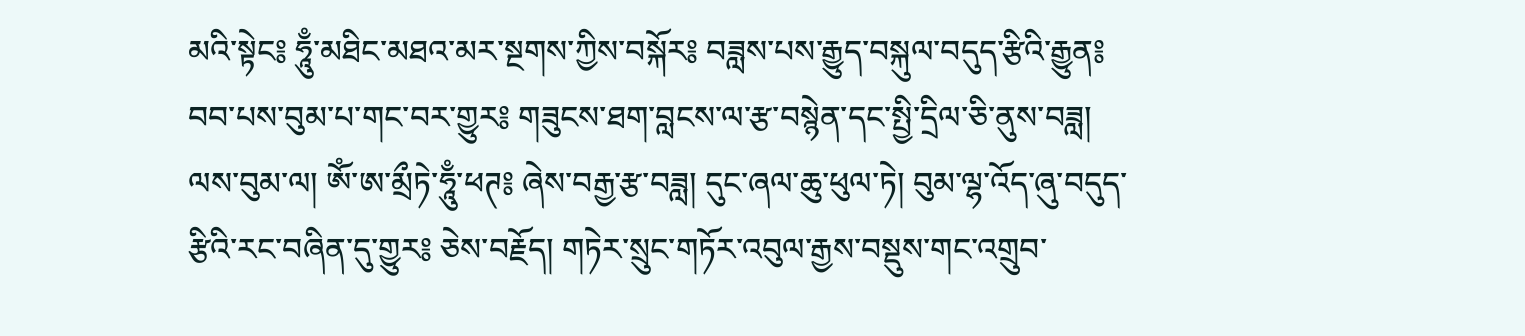མའི་སྟེང༔ ཧཱུྃ་མཐིང་མཐའ་མར་སྔགས་ཀྱིས་བསྐོར༔ བཟླས་པས་རྒྱུད་བསྐུལ་བདུད་རྩིའི་རྒྱུན༔ བབ་པས་བུམ་པ་གང་བར་གྱུར༔ གཟུངས་ཐག་བླངས་ལ་རྩ་བསྙེན་དང་སྤྱི་དྲིལ་ཅི་ནུས་བཟླ། ལས་བུམ་ལ། ཨོཾ་ཨ་མྲྀཏེ་ཧཱུྃ་ཕཊ༔ ཞེས་བརྒྱ་རྩ་བཟླ། དུང་ཞལ་ཆུ་ཕུལ་ཏེ། བུམ་ལྷ་འོད་ཞུ་བདུད་རྩིའི་རང་བཞིན་དུ་གྱུར༔ ཅེས་བརྗོད། གཏེར་སྲུང་གཏོར་འབུལ་རྒྱས་བསྡུས་གང་འགྲུབ་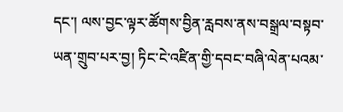དང་། ལས་བྱང་ལྟར་ཚོགས་བྱིན་རླབས་ནས་བསྒྲལ་བསྟབ་ཡན་གྲུབ་པར་བྱ། ཏིང་ངེ་འཛིན་གྱི་དབང་བཞི་ལེན་པའམ་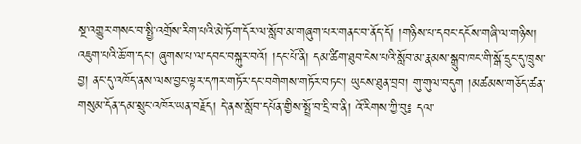སྔ་འགྱུར་གསང་བ་སྤྱི་འགྲོས་རིག་པའི་མེ་ཏོག་དོར་ལ་སློབ་མ་གཞུག་པར་གནང་བ་ནོད་དོ། །གཉིས་པ་དབང་དངོས་གཞི་ལ་གཉིས། འཇུག་པའི་ཆོ་ག་དང་། ཞུགས་པ་ལ་དབང་བསྐུར་བའོ། །དང་པོ་ནི། དམ་ཚིག་ཐུབ་ངེས་པའི་སློབ་མ་རྣམས་སྒྲུབ་ཁང་གི་སྒོ་དྲུང་དུ་ཁྲུས་བྱ། ནང་དུ་འཁོད་ནས་ལས་བྱང་ལྟར་དཀར་གཏོར་དང་བགེགས་གཏོར་བཏང་། ཡུངས་ཐུན་བྲབ། གུ་གུལ་བདུག །མཚམས་གཅོད་ཚན་གསུམ་དོན་དམ་སྲུང་འཁོར་ཡན་བརྗོད། དེ་ནས་སློབ་དཔོན་གྱིས་སྤྲོ་བ་དྲི་བ་ནི། འོ་རིགས་ཀྱི་བུ༔ དལ་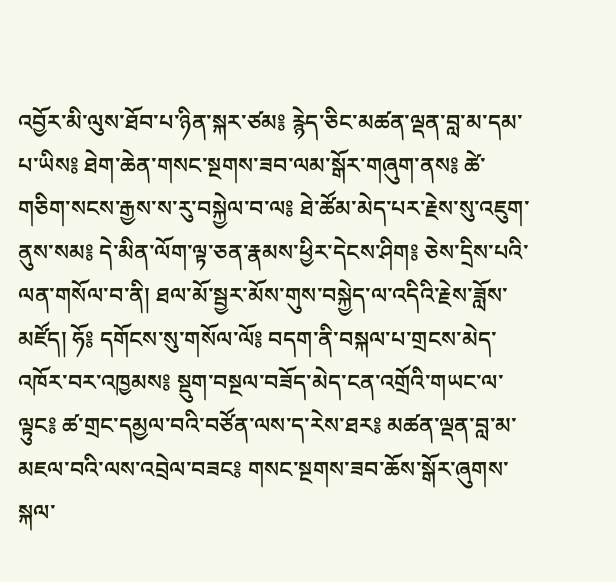འབྱོར་མི་ལུས་ཐོབ་པ་ཉིན་སྐར་ཙམ༔ རྙེད་ཅིང་མཚན་ལྡན་བླ་མ་དམ་པ་ཡིས༔ ཐེག་ཆེན་གསང་སྔགས་ཟབ་ལམ་སྒོར་གཞུག་ནས༔ ཚེ་གཅིག་སངས་རྒྱས་ས་རུ་བསྐྱེལ་བ་ལ༔ ཐེ་ཚོམ་མེད་པར་རྗེས་སུ་འཇུག་ནུས་སམ༔ དེ་མིན་ལོག་ལྟ་ཅན་རྣམས་ཕྱིར་དེངས་ཤིག༔ ཅེས་དྲིས་པའི་ལན་གསོལ་བ་ནི། ཐལ་མོ་སྦྱར་མོས་གུས་བསྐྱེད་ལ་འདིའི་རྗེས་ཟློས་མཛོད། ཧོ༔ དགོངས་སུ་གསོལ་ལོ༔ བདག་ནི་བསྐལ་པ་གྲངས་མེད་འཁོར་བར་འཁྱམས༔ སྡུག་བསྔལ་བཟོད་མེད་ངན་འགྲོའི་གཡང་ལ་ལྟུང༔ ཚ་གྲང་དམྱལ་བའི་བཙོན་ལས་ད་རེས་ཐར༔ མཚན་ལྡན་བླ་མ་མཇལ་བའི་ལས་འབྲེལ་བཟང༔ གསང་སྔགས་ཟབ་ཆོས་སྒོར་ཞུགས་སྐལ་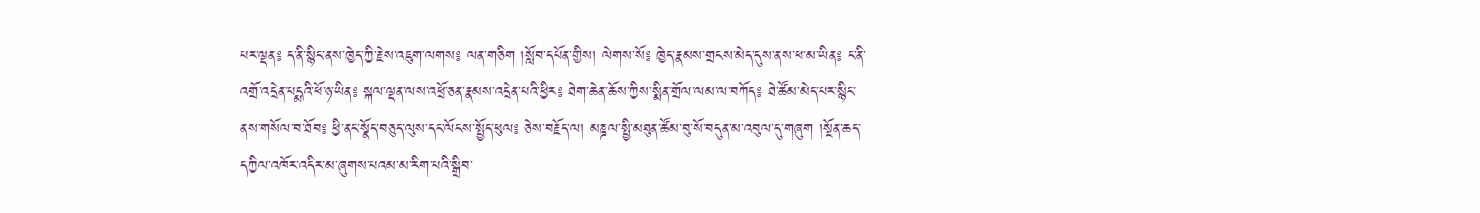པར་ལྡན༔ ད་ནི་སྙིང་ནས་ཁྱེད་ཀྱི་རྗེས་འཇུག་ལགས༔ ལན་གཅིག །སློབ་དཔོན་གྱིས། ལེགས་སོ༔ ཁྱེད་རྣམས་གྲངས་མེད་དུས་ནས་ཕ་མ་ཡིན༔ ང་ནི་འགྲོ་འདྲེན་པདྨའི་ཕོ་ཉ་ཡིན༔ སྐལ་ལྡན་ལས་འཕྲོ་ཅན་རྣམས་འདྲེན་པའི་ཕྱིར༔ ཐེག་ཆེན་ཆོས་ཀྱིས་སྨིན་གྲོལ་ལམ་ལ་བཀོད༔ ཐེ་ཚོམ་མེད་པར་སྙིང་ནས་གསོལ་བ་ཐོབ༔ ཕྱི་ནང་སྣོད་བཅུད་ལུས་དང་ལོངས་སྤྱོད་ཕུལ༔ ཅེས་བརྗོད་ལ། མཎྜལ་སྤྱི་མཐུན་ཚོམ་བུ་སོ་བདུན་མ་འབུལ་དུ་གཞུག །སྔོན་ཆད་དཀྱིལ་འཁོར་འདིར་མ་ཞུགས་པའམ་མ་རིག་པའི་སྒྲིབ་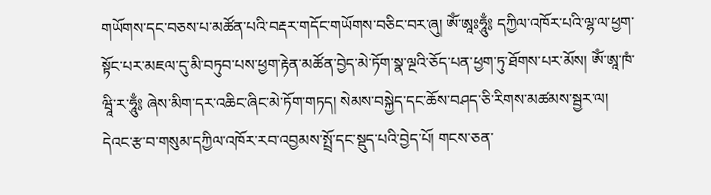གཡོགས་དང་བཅས་པ་མཚོན་པའི་བརྡར་གདོང་གཡོགས་བཅིང་བར་ཞུ། ཨོཾ་ཨཱཿཧཱུྃ༔ དཀྱིལ་འཁོར་པའི་ལྷ་ལ་ཕྱག་སྟོང་པར་མཇལ་དུ་མི་བཏུབ་པས་ཕྱག་རྟེན་མཚོན་བྱེད་མེ་ཏོག་སྣ་ལྔའི་ཅོད་པན་ཕྱག་ཏུ་ཐོགས་པར་མོས། ཨོཾ་ཨཱ་ཁཾ་ཝཱི་ར་ཧཱུྃ༔ ཞེས་མིག་དར་འཆིང་ཞིང་མེ་ཏོག་གཏད། སེམས་བསྐྱེད་དང་ཆོས་བཤད་ཅི་རིགས་མཚམས་སྦྱར་ལ། དེའང་རྩ་བ་གསུམ་དཀྱིལ་འཁོར་རབ་འབྱམས་སྤྲོ་དང་སྡུད་པའི་བྱེད་པོ། གངས་ཅན་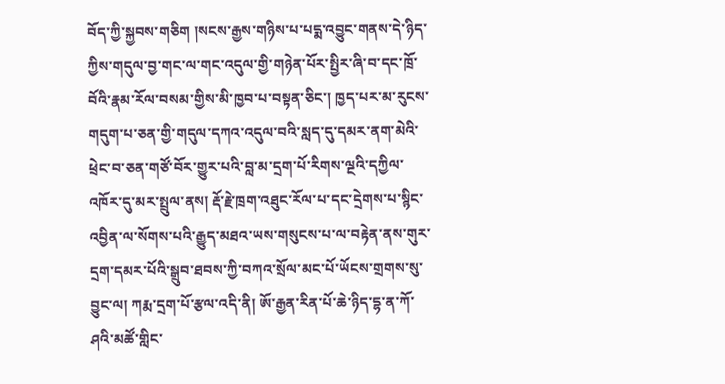བོད་ཀྱི་སྐྱབས་གཅིག །སངས་རྒྱས་གཉིས་པ་པདྨ་འབྱུང་གནས་དེ་ཉིད་ཀྱིས་གདུལ་བྱ་གང་ལ་གང་འདུལ་གྱི་གཉེན་པོར་སྤྱིར་ཞི་བ་དང་ཁྲོ་བོའི་རྣམ་རོལ་བསམ་གྱིས་མི་ཁྱབ་པ་བསྟན་ཅིང་། ཁྱད་པར་མ་རུངས་གདུག་པ་ཅན་གྱི་གདུལ་དཀའ་འདུལ་བའི་སླད་དུ་དམར་ནག་མེའི་ཕྲེང་བ་ཅན་གཙོ་བོར་གྱུར་པའི་བླ་མ་དྲག་པོ་རིགས་ལྔའི་དཀྱིལ་འཁོར་དུ་མར་སྤྲུལ་ནས། རྡོ་རྗེ་ཁྲག་འཐུང་རོལ་པ་དང་དྲེགས་པ་སྙིང་འབྱིན་ལ་སོགས་པའི་རྒྱུད་མཐའ་ཡས་གསུངས་པ་ལ་བརྟེན་ནས་གུར་དྲག་དམར་པོའི་སྒྲུབ་ཐབས་ཀྱི་བཀའ་སྲོལ་མང་པོ་ཡོངས་གྲགས་སུ་བྱུང་ལ། ཀརྨ་དྲག་པོ་རྩལ་འདི་ནི། ཨོ་རྒྱན་རིན་པོ་ཆེ་ཉིད་དྷ་ན་ཀོ་ཤའི་མཚོ་གླིང་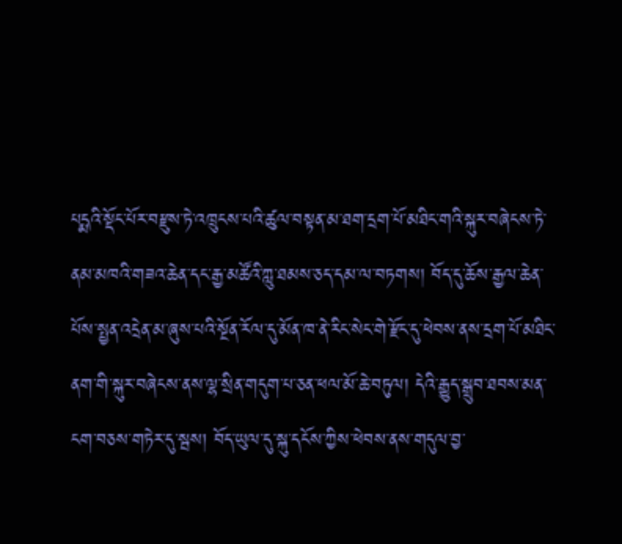པདྨའི་སྡོང་པོར་བརྫུས་ཏེ་འཁྲུངས་པའི་ཚུལ་བསྟན་མ་ཐག་དྲག་པོ་མཐིང་གའི་སྐུར་བཞེངས་ཏེ་ནམ་མཁའི་གཟའ་ཆེན་དང་རྒྱ་མཚོའི་ཀླུ་ཐམས་ཅད་དམ་ལ་བཏགས། བོད་དུ་ཆོས་རྒྱལ་ཆེན་པོས་སྤྱན་འདྲེན་མ་ཞུས་པའི་སྔོན་རོལ་དུ་མོན་ཁ་ནེ་རིང་སེང་གེ་རྫོང་དུ་ཕེབས་ནས་དྲག་པོ་མཐིང་ནག་གི་སྐུར་བཞེངས་ནས་ལྷ་སྲིན་གདུག་པ་ཅན་ཕལ་མོ་ཆེ་བཏུལ། དེའི་རྒྱུད་སྒྲུབ་ཐབས་མན་ངག་བཅས་གཏེར་དུ་སྦས། བོད་ཡུལ་དུ་སྐུ་དངོས་ཀྱིས་ཕེབས་ནས་གདུལ་བྱ་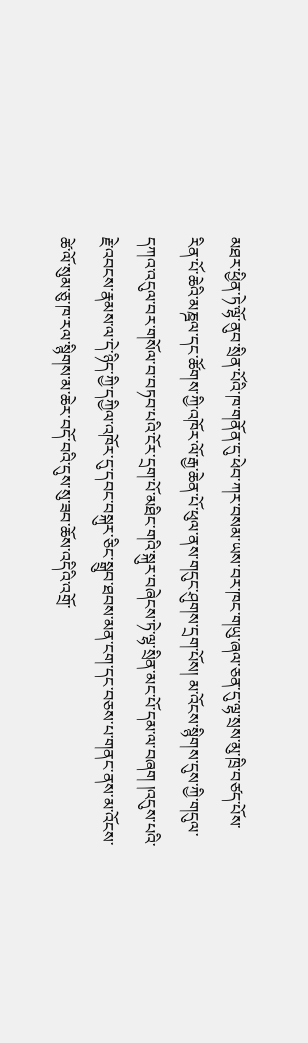མཐར་ཕྱིན་ཏེ་ལྷོ་ནུབ་སྲིན་པོའི་ཁ་གནོན་དུ་ཕེབ་ཀར་བསམ་ཡས་བར་ཁང་གཡུ་ཞལ་ཅན་དུ་ལྷ་སྲས་མུ་ཁྲི་བཙད་པོས་རིན་པོ་ཆེའི་མཎྜལ་དང་ཚོགས་ཀྱི་འཁོར་ལོ་རྒྱ་ཆེན་པོ་ཕུལ་ནས་གདུང་ཤུགས་དྲག་པོས། མ་འོངས་སྙིགས་དུས་ཀྱི་གདུལ་དཀའ་འདུལ་བར་གསོལ་བ་བཏབ་པའི་ངོར་དྲག་པོ་མཐིང་གའི་སྐུར་བཞེངས་ཏེ་ལྷ་སྲིན་མང་པོ་དམ་ལ་བཞག །འདུས་པའི་རྗེ་འབངས་རྣམས་ལ་དེ་ཉིད་ཀྱི་དཀྱིལ་འཁོར་དུ་དབང་བསྐུར་ཅིང་སྒྲུབ་ཐབས་མན་ངག་དང་བཅས་པ་གནང་ནས་མ་འོངས་ཚེ་ལོ་སུམ་ཅུ་ཁ་རལ་སྙིགས་མ་ཆེར་བདོ་བའི་དུས་སུ་ཟབ་ཆོས་འདིའི་འགྲོ་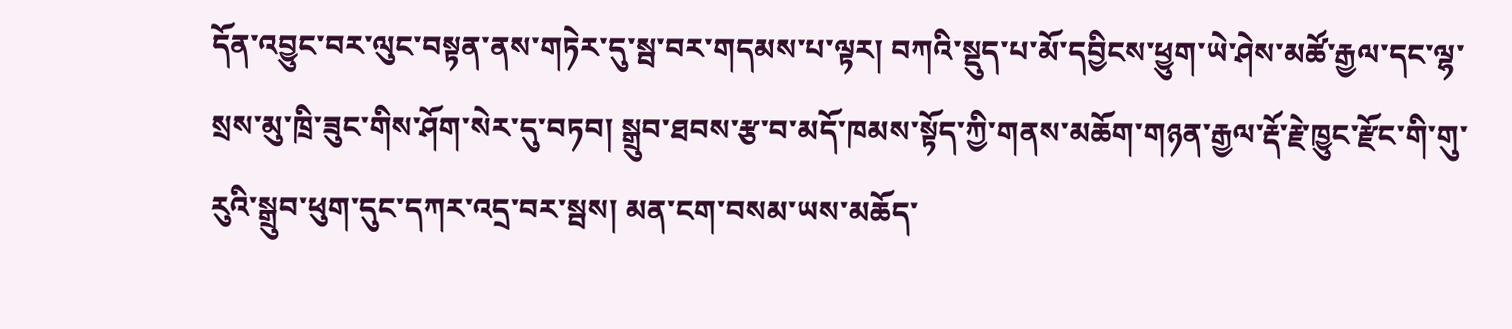དོན་འབྱུང་བར་ལུང་བསྟན་ནས་གཏེར་དུ་སྦ་བར་གདམས་པ་ལྟར། བཀའི་སྡུད་པ་མོ་དབྱིངས་ཕྱུག་ཡེ་ཤེས་མཚོ་རྒྱལ་དང་ལྷ་སྲས་མུ་ཁྲི་ཟུང་གིས་ཤོག་སེར་དུ་བཏབ། སྒྲུབ་ཐབས་རྩ་བ་མདོ་ཁམས་སྟོད་ཀྱི་གནས་མཆོག་གཉན་རྒྱལ་རྡོ་རྗེ་ཁྱུང་རྫོང་གི་གུ་རུའི་སྒྲུབ་ཕུག་དུང་དཀར་འདྲ་བར་སྦས། མན་ངག་བསམ་ཡས་མཆོད་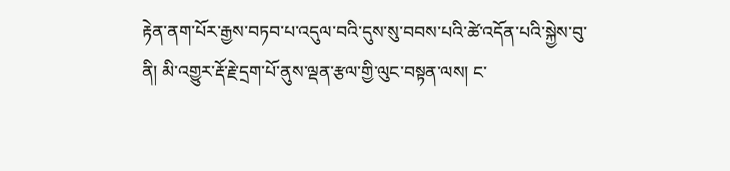རྟེན་ནག་པོར་རྒྱས་བཏབ་པ་འདུལ་བའི་དུས་སུ་བབས་པའི་ཚེ་འདོན་པའི་སྐྱེས་བུ་ནི། མི་འགྱུར་རྡོ་རྗེ་དྲག་པོ་ནུས་ལྡན་རྩལ་གྱི་ལུང་བསྟན་ལས། ང་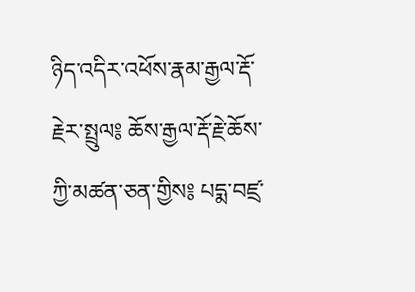ཉིད་འདིར་འཕོས་རྣམ་རྒྱལ་རྡོ་རྗེར་སྤྲུལ༔ ཆོས་རྒྱལ་རྡོ་རྗེ་ཆོས་ཀྱི་མཚན་ཅན་གྱིས༔ པདྨ་བཛྲ་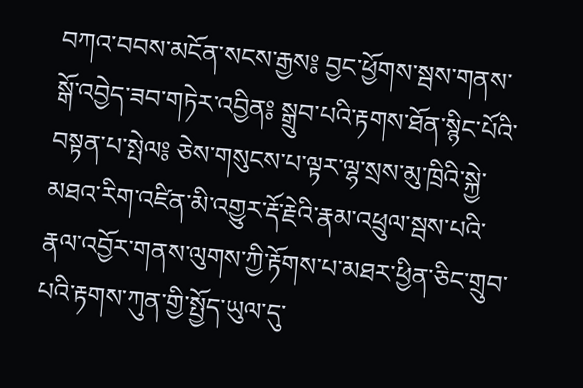བཀའ་བབས་མངོན་སངས་རྒྱས༔ བྱང་ཕྱོགས་སྦས་གནས་སྒོ་འབྱེད་ཟབ་གཏེར་འབྱིན༔ སྒྲུབ་པའི་རྟགས་ཐོན་སྙིང་པོའི་བསྟན་པ་སྤེལ༔ ཅེས་གསུངས་པ་ལྟར་ལྷ་སྲས་མུ་ཁྲིའི་སྐྱེ་མཐའ་རིག་འཛིན་མི་འགྱུར་རྡོ་རྗེའི་རྣམ་འཕྲུལ་སྦས་པའི་རྣལ་འབྱོར་གནས་ལུགས་ཀྱི་རྟོགས་པ་མཐར་ཕྱིན་ཅིང་གྲུབ་པའི་རྟགས་ཀུན་གྱི་སྤྱོད་ཡུལ་དུ་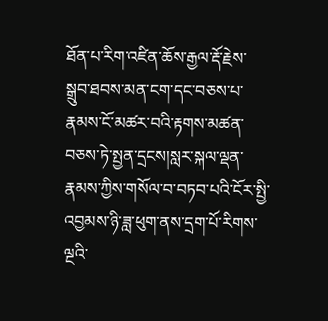ཐོན་པ་རིག་འཛིན་ཆོས་རྒྱལ་རྡོ་རྗེས་སྒྲུབ་ཐབས་མན་ངག་དང་བཅས་པ་རྣམས་ངོ་མཚར་བའི་རྟགས་མཚན་བཅས་ཏེ་སྤྱན་དྲངས།སླར་སྐལ་ལྡན་རྣམས་ཀྱིས་གསོལ་བ་བཏབ་པའི་ངོར་སྤྱི་འབྱམས་ཉི་ཟླ་ཕུག་ནས་དྲག་པོ་རིགས་ལྔའི་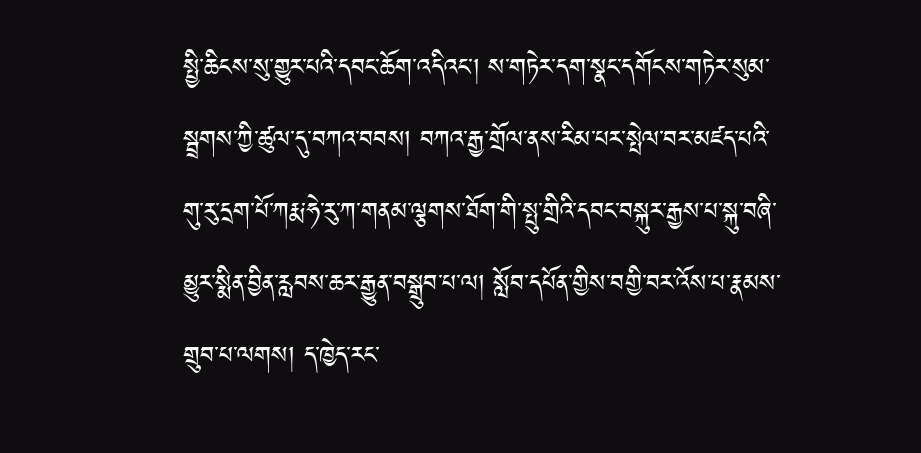སྤྱི་ཆིངས་སུ་གྱུར་པའི་དབང་ཆོག་འདིའང་། ས་གཏེར་དག་སྣང་དགོངས་གཏེར་སུམ་སྦྲགས་ཀྱི་ཚུལ་དུ་བཀའ་བབས། བཀའ་རྒྱ་གྲོལ་ནས་རིམ་པར་སྤེལ་བར་མཛད་པའི་གུ་རུ་དྲག་པོ་ཀརྨ་ཧེ་རུ་ཀ་གནམ་ལྕགས་ཐོག་གི་སྤུ་གྲིའི་དབང་བསྐུར་རྒྱས་པ་སྐུ་བཞི་མྱུར་སྨིན་བྱིན་རླབས་ཆར་རྒྱུན་བསྒྲུབ་པ་ལ། སློབ་དཔོན་གྱིས་བགྱི་བར་འོས་པ་རྣམས་གྲུབ་པ་ལགས། ད་ཁྱེད་རང་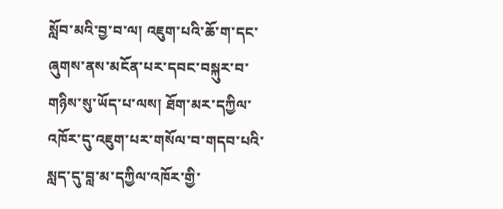སློབ་མའི་བྱ་བ་ལ། འཇུག་པའི་ཆོ་ག་དང་ཞུགས་ནས་མངོན་པར་དབང་བསྐུར་བ་གཉིས་སུ་ཡོད་པ་ལས། ཐོག་མར་དཀྱིལ་འཁོར་དུ་འཇུག་པར་གསོལ་བ་གདབ་པའི་སླད་དུ་བླ་མ་དཀྱིལ་འཁོར་གྱི་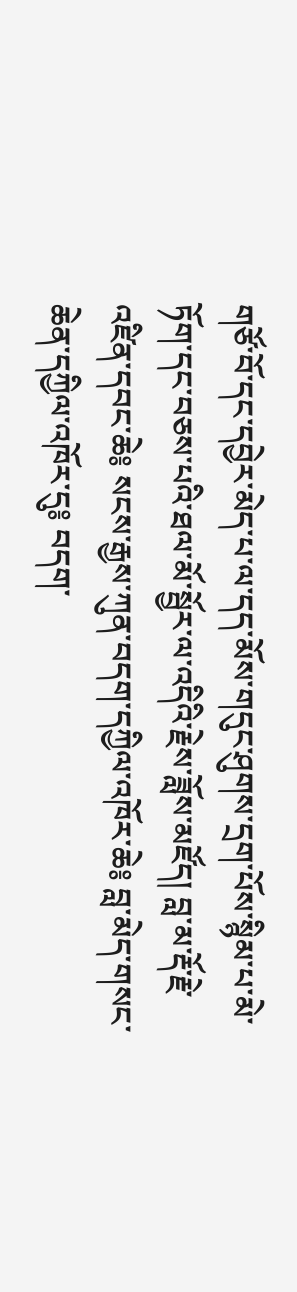གཙོ་བོ་དང་དབྱེར་མེད་པ་ལ་དད་མོས་གདུང་ཤུགས་དྲག་པོས་སྙིམ་པ་མེ་ཏོག་དང་བཅས་པའི་ཐལ་མོ་སྦྱོར་ལ་འདིའི་རྗེས་ཟློས་མཛོད། བླ་མ་རྡོ་རྗེ་འཛིན་དབང་ཆེ༔ སངས་རྒྱས་ཀུན་བདག་དཀྱིལ་འཁོར་ཆེ༔ བླ་མེད་གསང་ཆེན་དཀྱིལ་འཁོར་དུ༔ བདག་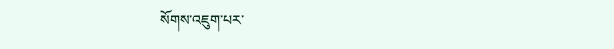སོགས་འཇུག་པར་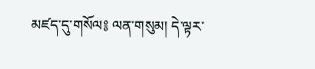མཛད་དུ་གསོལ༔ ལན་གསུམ། དེ་ལྟར་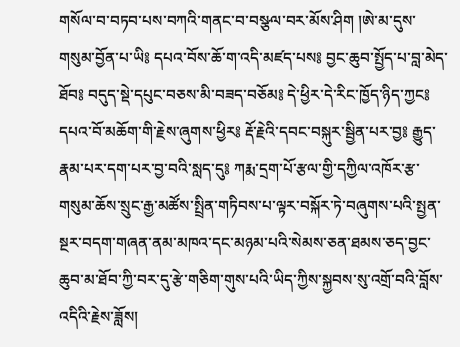གསོལ་བ་བཏབ་པས་བཀའི་གནང་བ་བསྩལ་བར་མོས་ཤིག །ཨེ་མ་དུས་གསུམ་བྱོན་པ་ཡི༔ དཔའ་བོས་ཆོ་ག་འདི་མཛད་པས༔ བྱང་ཆུབ་སྤྱོད་པ་བླ་མེད་ཐོབ༔ བདུད་སྡེ་དཔུང་བཅས་མི་བཟད་བཅོམ༔ དེ་ཕྱིར་དེ་རིང་ཁྱོད་ཉིད་ཀྱང༔ དཔའ་བོ་མཆོག་གི་རྗེས་ཞུགས་ཕྱིར༔ རྡོ་རྗེའི་དབང་བསྐུར་སྦྱིན་པར་བྱ༔ རྒྱུད་རྣམ་པར་དག་པར་བྱ་བའི་སླད་དུ༔ ཀརྨ་དྲག་པོ་རྩལ་གྱི་དཀྱིལ་འཁོར་རྩ་གསུམ་ཆོས་སྲུང་རྒྱ་མཚོས་སྤྲིན་གཏིབས་པ་ལྟར་བསྐོར་ཏེ་བཞུགས་པའི་སྤྱན་སྔར་བདག་གཞན་ནམ་མཁའ་དང་མཉམ་པའི་སེམས་ཅན་ཐམས་ཅད་བྱང་ཆུབ་མ་ཐོབ་ཀྱི་བར་དུ་རྩེ་གཅིག་གུས་པའི་ཡིད་ཀྱིས་སྐྱབས་སུ་འགྲོ་བའི་བློས་འདིའི་རྗེས་ཟློས།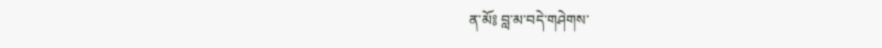ན་མོ༔ བླ་མ་བདེ་གཤེགས་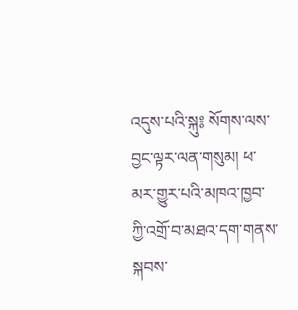འདུས་པའི་སྐུ༔ སོགས་ལས་བྱང་ལྟར་ལན་གསུམ། ཕ་མར་གྱུར་པའི་མཁའ་ཁྱབ་ཀྱི་འགྲོ་བ་མཐའ་དག་གནས་སྐབས་